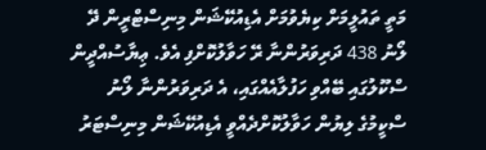މަތީ ތައުލީމަށް ކިޔެވުމަށް އެޑިއުކޭޝަން މިނިސްޓްރީން ދޭ ލޯނު 438 ދަރިވަރުންނާ ރޭ ހަވާލުކޮށްފި އެވެ. ޢިޔާސުއްދީން ސްކޫލުގައި ބޭއްވި ހަފުލާއެއްގައި، އެ ދަރިވަރުންނާ ލޯނު ސްކީމުގެ ލިޔުން ހަވާލުކޮށްދެއްވީ އެޑިއުކޭޝަން މިނިސްޓަރު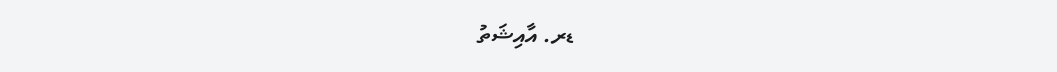ޑރ. އާއިޝަތު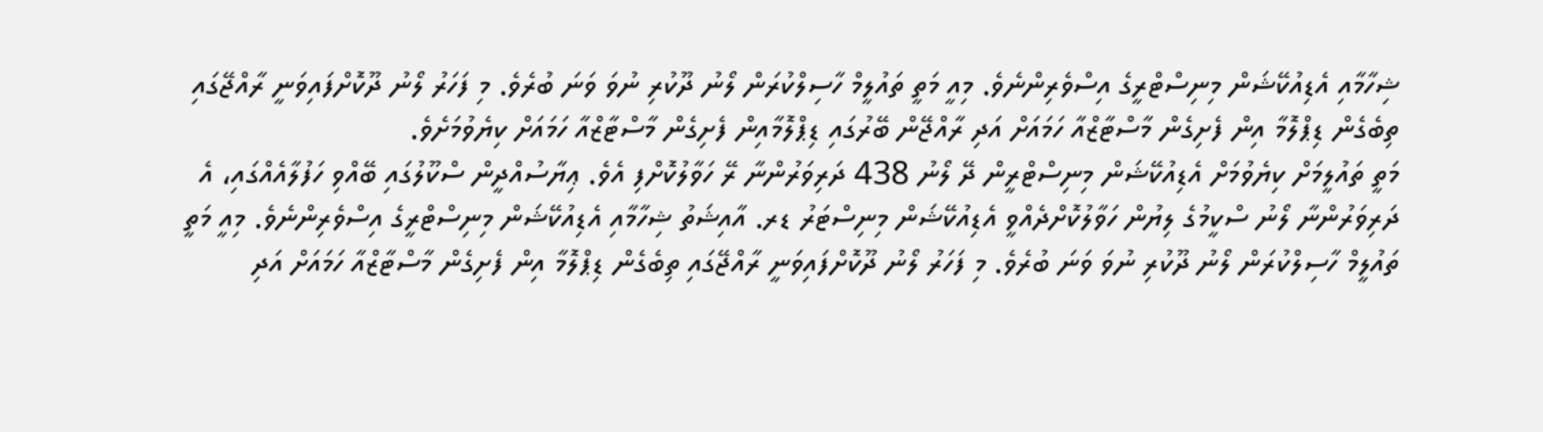ޝިހާމާއި އެޑިއުކޭޝަން މިނިސްޓްރީގެ އިސްވެރިންނެވެ. މިއީ މަތީ ތައުލީމް ހާސިލްކުރަން ލޯނު ދޫކުރި ނުވަ ވަނަ ބުރެވެ. މި ފަހަރު ލޯނު ދޫކޮށްފައިވަނީ ރާއްޖޭގައި ތިބެގެން ޑިޕްލޮމާ އިން ފެށިގެން މާސްޓާޒްއާ ހަމައަށް އަދި ރާއްޖޭން ބޭރުގައި ޑިޕްލޮމާއިން ފެށިގެން މާސްޓާޒްއާ ހަމައަށް ކިޔެވުމަށެވެ.
މަތީ ތައުލީމަށް ކިޔެވުމަށް އެޑިއުކޭޝަން މިނިސްޓްރީން ދޭ ލޯނު 438 ދަރިވަރުންނާ ރޭ ހަވާލުކޮށްފި އެވެ. ޢިޔާސުއްދީން ސްކޫލުގައި ބޭއްވި ހަފުލާއެއްގައި، އެ ދަރިވަރުންނާ ލޯނު ސްކީމުގެ ލިޔުން ހަވާލުކޮށްދެއްވީ އެޑިއުކޭޝަން މިނިސްޓަރު ޑރ. އާއިޝަތު ޝިހާމާއި އެޑިއުކޭޝަން މިނިސްޓްރީގެ އިސްވެރިންނެވެ. މިއީ މަތީ ތައުލީމް ހާސިލްކުރަން ލޯނު ދޫކުރި ނުވަ ވަނަ ބުރެވެ. މި ފަހަރު ލޯނު ދޫކޮށްފައިވަނީ ރާއްޖޭގައި ތިބެގެން ޑިޕްލޮމާ އިން ފެށިގެން މާސްޓާޒްއާ ހަމައަށް އަދި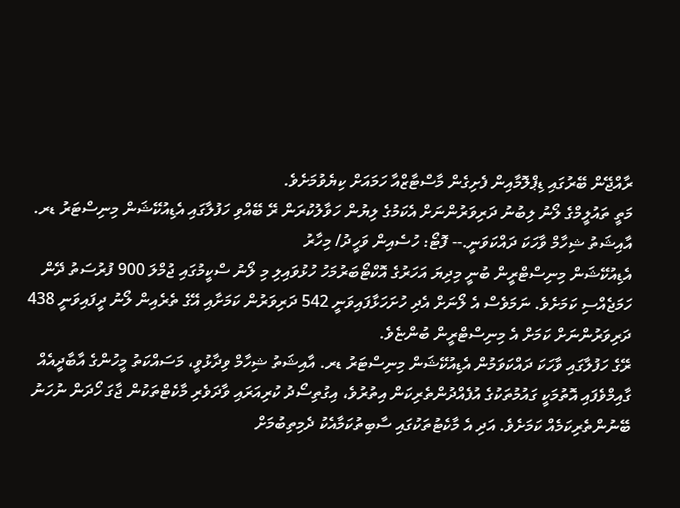ރާއްޖޭން ބޭރުގައި ޑިޕްލޮމާއިން ފެށިގެން މާސްޓާޒްއާ ހަމައަށް ކިޔެވުމަށެވެ.
މަތީ ތައުލީމްގެ ލޯނު ލިބުނު ދަރިވަރުންނަށް އެކަމުގެ ލިޔުން ހަވާލުކުރަން ރޭ ބޭއްވި ހަފުލާގައި އެޑިއުކޭޝަން މިނިސްޓަރު ޑރ. އާއިޝަތު ޝިހާމް ވާހަކަ ދައްކަވަނީ.-- ފޮޓޯ: ހުސެއިން ވަހީދު/ މިހާރު
އެޑިއުކޭޝަން މިނިސްޓްރީން ބުނީ މިދިޔަ އަހަރުގެ އޮކްޓޯބަރުމަހު ހުޅުވައިލި މި ލޯނު ސްކީމުގައި ޖުމްލަ 900 ފުރުސަތު ދޭން ހަމަޖެއްސި ކަމަށެވެ. ނަމަވެސް އެ ލޯނަށް އެދި ހުށަހަޅާފައިވަނީ 542 ދަރިވަރުން ކަމަށާއި އޭގެ ތެރެއިން ލޯނު ދީފައިވަނީ 438 ދަރިވަރުންނަށް ކަމަށް އެ މިނިސްޓްރީން ބުންޏެވެ.
ރޭގެ ހަފުލާގައި ވާހަކަ ދައްކަވަމުން އެޑިއުކޭޝަން މިނިސްޓަރު ޑރ. އާއިޝަތު ޝިހާމް ވިދާޅުވީ، މަސައްކަތު މީހުންގެ އާބާދީއެއް ގާއިމްވެފައި އޮތުމަކީ ގައުމުތަކުގެ އުފެއްދުންތެރިކަން އިތުރުވެ، އިގުތިސޯދު ކުރިއަރައި ވާދަވެރި މާކެޓްތަކުން ޖާގަ ހޯދަން ނުހަނު ބޭނުންތެރިކަމެއް ކަމަށެވެ. އަދި އެ މާކެޓުތަކުގައި ސާބިތުކަމާއެކު ދެމިތިބުމަށް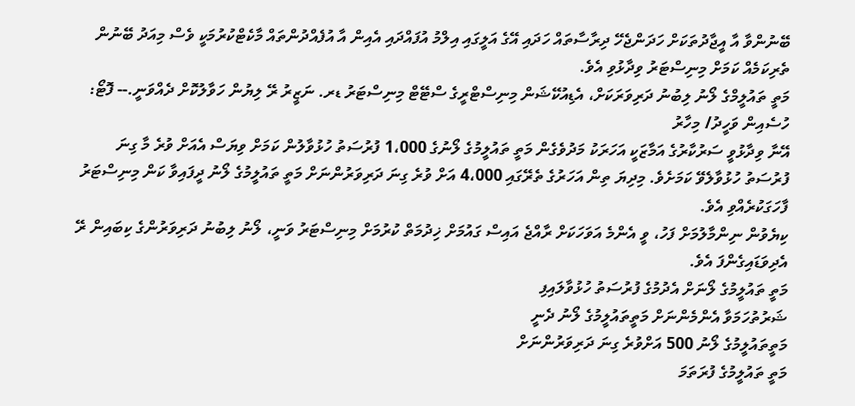ބޭނުންވާ އާ އީޖާދުތަކަށް ހަދަންޖެހޭ ދިރާސާތައް ހަދައި އޭގެ އަލީގައި އިލްމު އުފައްދައި އެއިން އާ އުފެއްދުންތައް މާކެޓްކުރުމަކީ ވެސް މިއަދު ބޭނުން ތެރިކަމެއް ކަމަށް މިނިސްޓަރު ވިދާޅުވި އެވެ.
މަތީ ތައުލީމްގެ ލޯނު ލިބުނު ދަރިވަރަކަށް، އެޑިއުކޭޝަން މިނިސްޓްރީގެ ސްޓޭޓް މިނިސްޓަރު ޑރ. ނަޒީރު ރޭ ލިޔުން ހަވާލުކޮށް ދެއްވަނީ.-- ފޮޓޯ: ހުސެއިން ވަހީދު/ މިހާރު
އޭނާ ވިދާޅުވީ ސަރުކާރުގެ އަމާޒަކީ އަހަރަކު މަދުވެގެން މަތީ ތައުލީމުގެ ލޯނުގެ 1،000 ފުރުސަތު ހުޅުވާލުން ކަމަށް ވިޔަސް އެއަށް ވުރެ މާ ގިނަ ފުރުސަތު ހުޅުވާލެވޭ ކަމަށެވެ. މިދިޔަ ތިން އަހަރުގެ ތެރޭގައި 4،000 އަށް ވުރެ ގިނަ ދަރިވަރުންނަށް މަތީ ތައުލީމުގެ ލޯނު ދީފައިވާ ކަން މިނިސްޓަރު ފާހަގަކުރެއްވި އެވެ.
ކިޔެވުން ނިންމާލުމަށް ފަހު، ވީ އެންމެ އަވަހަކަށް ރާއްޖެ އައިސް ގައުމަށް ޚިދުމަތް ކުރުމަށް މިނިސްޓަރު ވަނީ، ލޯނު ލިބުނު ދަރިވަރުންގެ ކިބައިން ރޭ އެދިވަޑައިގެންފަ އެވެ.
މަތީ ތައުލީމުގެ ލޯނަށް އެދުމުގެ ފުރުސަތު ހުޅުވާލައިފި
ޝަރުތުހަމަވާ އެންމެންނަށް މަތީތައުލީމުގެ ލޯނު ދެނީ
މަތީތައުލީމުގެ ލޯނު 500 އަށްވުރެ ގިނަ ދަރިވަރުންނަށް
މަތީ ތައުލީމުގެ ފުރަތަމަ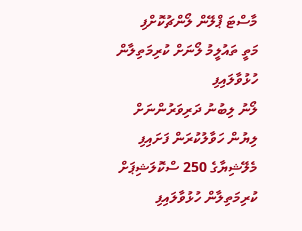މާސްޓަ ޕްލޭން ލޯންޗުކޮށްފި
މަތީ ތައުލީމު ލޯނަށް ކުރިމަތިލާން ހުޅުވާލައިފި
ލޯނު ލިބުނު ދަރިވަރުންނަށް ލިޔުން ހަވާލުކުރަން ފަށައިފި
މެލޭޝިޔާގެ 250 ސްކޮލަޝިޕަށް ކުރިމަތިލާން ހުޅުވާލައިފި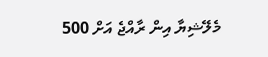މެލޭޝިޔާ އިން ރާއްޖެ އަށް 500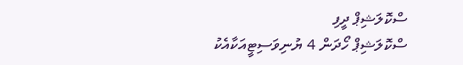ސްކޮލަޝިޕް ދީފި
ސްކޮލަޝިޕް ހޯދަން 4 ޔުނިވަސިޓީއަކާއެކު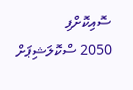ސޮއިކޮށްފި
2050 ސްކޮލަޝިޕަށް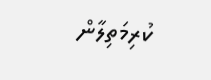ކުރިމަތިލާން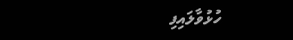ހުޅުވާލައިފި